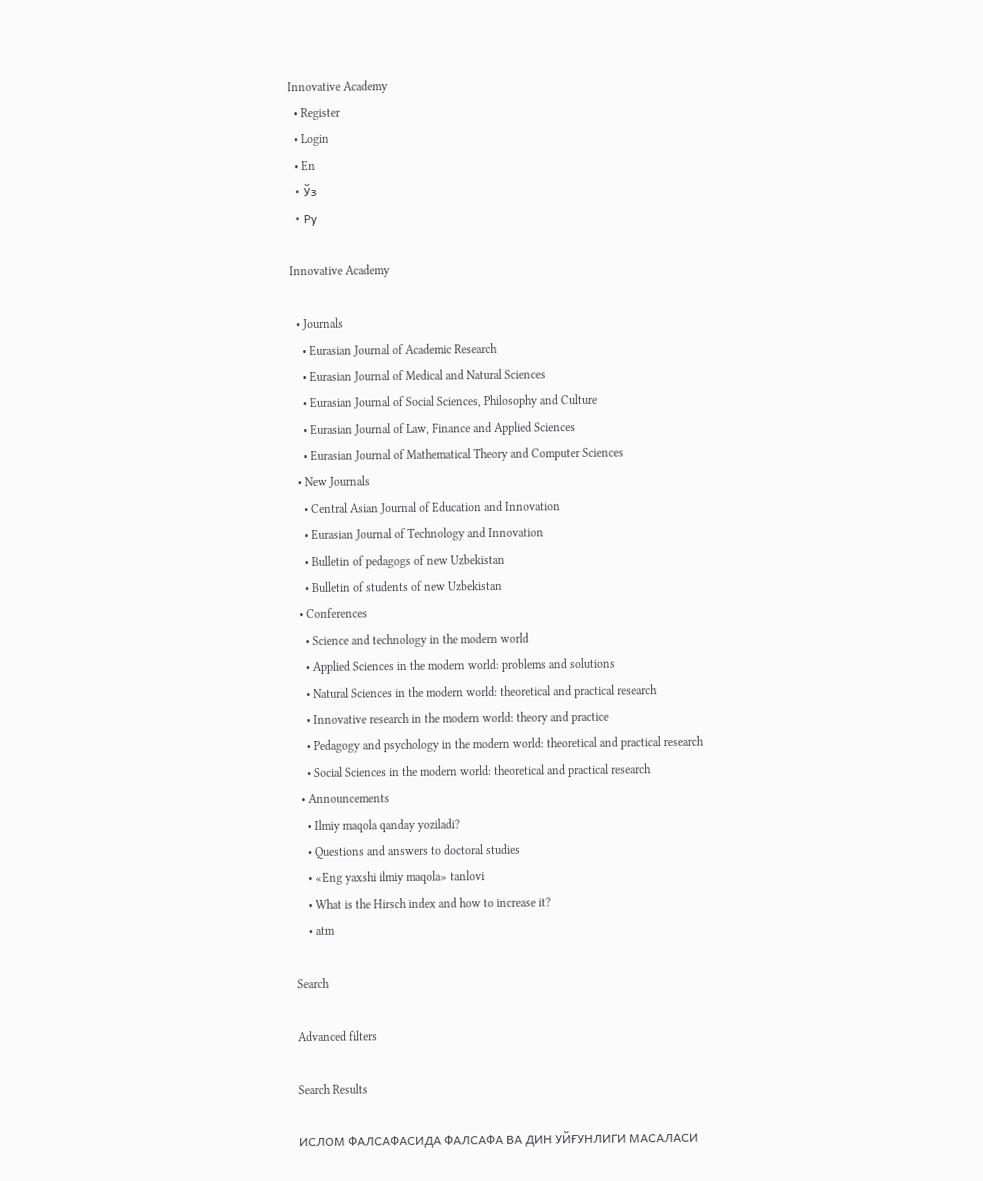Innovative Academy
  • Register
  • Login
  • En
  • Ўз
  • Ру

Innovative Academy

  • Journals
    • Eurasian Journal of Academic Research
    • Eurasian Journal of Medical and Natural Sciences
    • Eurasian Journal of Social Sciences, Philosophy and Culture
    • Eurasian Journal of Law, Finance and Applied Sciences
    • Eurasian Journal of Mathematical Theory and Computer Sciences
  • New Journals
    • Central Asian Journal of Education and Innovation
    • Eurasian Journal of Technology and Innovation
    • Bulletin of pedagogs of new Uzbekistan
    • Bulletin of students of new Uzbekistan
  • Conferences
    • Science and technology in the modern world
    • Applied Sciences in the modern world: problems and solutions
    • Natural Sciences in the modern world: theoretical and practical research
    • Innovative research in the modern world: theory and practice
    • Pedagogy and psychology in the modern world: theoretical and practical research
    • Social Sciences in the modern world: theoretical and practical research
  • Announcements
    • Ilmiy maqola qanday yoziladi?
    • Questions and answers to doctoral studies
    • «Eng yaxshi ilmiy maqola» tanlovi
    • What is the Hirsch index and how to increase it?
    • atm

Search

Advanced filters

Search Results

ИСЛОМ ФАЛСАФАСИДА ФАЛСАФА ВА ДИН УЙҒУНЛИГИ МАСАЛАСИ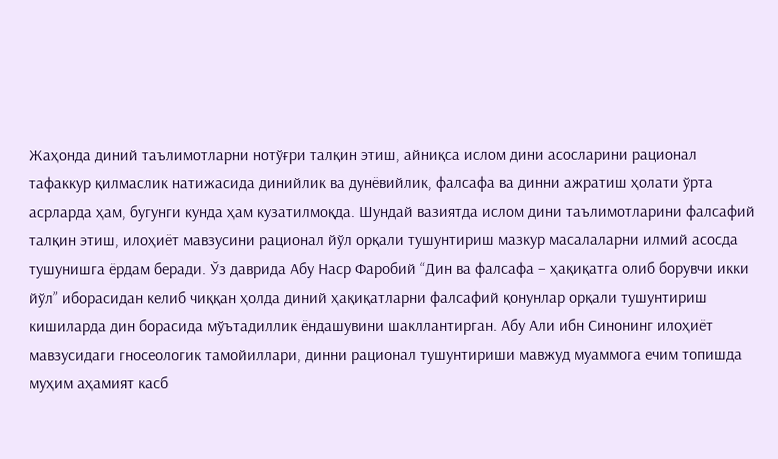Жаҳонда диний таълимотларни нотўғри талқин этиш, айниқса ислом дини асосларини рационал тафаккур қилмаслик натижасида динийлик ва дунёвийлик, фалсафа ва динни ажратиш ҳолати ўрта асрларда ҳам, бугунги кунда ҳам кузатилмоқда. Шундай вазиятда ислом дини таълимотларини фалсафий талқин этиш, илоҳиёт мавзусини рационал йўл орқали тушунтириш мазкур масалаларни илмий асосда тушунишга ёрдам беради. Ўз даврида Абу Наср Фаробий “Дин ва фалсафа – ҳақиқатга олиб борувчи икки йўл” иборасидан келиб чиққан ҳолда диний ҳақиқатларни фалсафий қонунлар орқали тушунтириш кишиларда дин борасида мўътадиллик ёндашувини шакллантирган. Абу Али ибн Синонинг илоҳиёт мавзусидаги гносеологик тамойиллари, динни рационал тушунтириши мавжуд муаммога ечим топишда муҳим аҳамият касб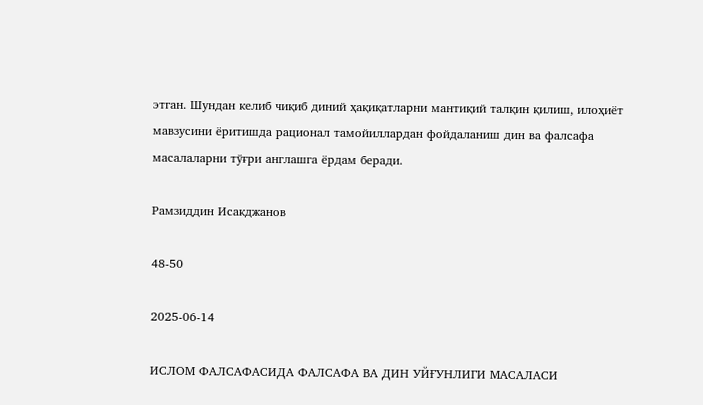этган. Шундан келиб чиқиб диний ҳақиқатларни мантиқий талқин қилиш, илоҳиёт мавзусини ёритишда рационал тамойиллардан фойдаланиш дин ва фалсафа масалаларни тўғри англашга ёрдам беради.

Рамзиддин Исакджанов

48-50

2025-06-14

ИСЛОМ ФАЛСАФАСИДА ФАЛСАФА ВА ДИН УЙҒУНЛИГИ МАСАЛАСИ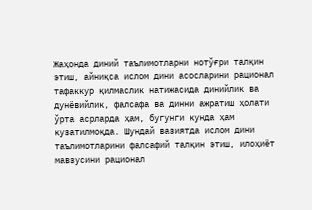Жаҳонда диний таълимотларни нотўғри талқин этиш, айниқса ислом дини асосларини рационал тафаккур қилмаслик натижасида динийлик ва дунёвийлик, фалсафа ва динни ажратиш ҳолати ўрта асрларда ҳам, бугунги кунда ҳам кузатилмоқда. Шундай вазиятда ислом дини таълимотларини фалсафий талқин этиш, илоҳиёт мавзусини рационал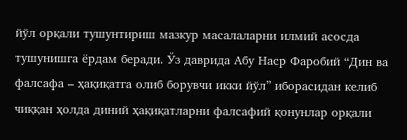йўл орқали тушунтириш мазкур масалаларни илмий асосда тушунишга ёрдам беради. Ўз даврида Абу Наср Фаробий “Дин ва фалсафа – ҳақиқатга олиб борувчи икки йўл” иборасидан келиб чиққан ҳолда диний ҳақиқатларни фалсафий қонунлар орқали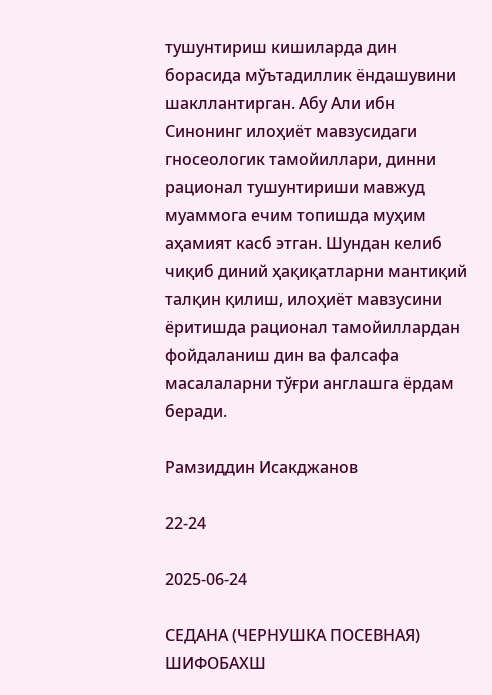тушунтириш кишиларда дин борасида мўътадиллик ёндашувини шакллантирган. Абу Али ибн Синонинг илоҳиёт мавзусидаги гносеологик тамойиллари, динни рационал тушунтириши мавжуд муаммога ечим топишда муҳим аҳамият касб этган. Шундан келиб чиқиб диний ҳақиқатларни мантиқий талқин қилиш, илоҳиёт мавзусини ёритишда рационал тамойиллардан фойдаланиш дин ва фалсафа масалаларни тўғри англашга ёрдам беради.

Рамзиддин Исакджанов

22-24

2025-06-24

СЕДАНА (ЧЕРНУШКА ПОСЕВНАЯ) ШИФОБАХШ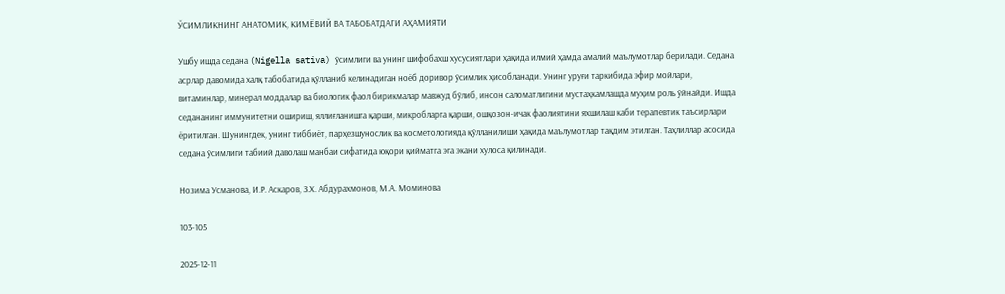ЎСИМЛИКНИНГ АНАТОМИК, КИМЁВИЙ ВА ТАБОБАТДАГИ АҲАМИЯТИ

Ушбу ишда седана (Nigella sativa) ўсимлиги ва унинг шифобахш хусусиятлари ҳақида илмий ҳамда амалий маълумотлар берилади. Седана асрлар давомида халқ табобатида қўлланиб келинадиган ноёб доривор ўсимлик ҳисобланади. Унинг уруғи таркибида эфир мойлари, витаминлар, минерал моддалар ва биологик фаол бирикмалар мавжуд бўлиб, инсон саломатлигини мустаҳкамлашда муҳим роль ўйнайди. Ишда седананинг иммунитетни ошириш, яллиғланишга қарши, микробларга қарши, ошқозон-ичак фаолиятини яхшилаш каби терапевтик таъсирлари ёритилган. Шунингдек, унинг тиббиёт, парҳезшунослик ва косметологияда қўлланилиши ҳақида маълумотлар тақдим этилган. Таҳлиллар асосида седана ўсимлиги табиий даволаш манбаи сифатида юқори қийматга эга экани хулоса қилинади.

Нозима Усманова, И.Р. Аскаров, З.Х. Абдурахмонов, М.А. Моминова

103-105

2025-12-11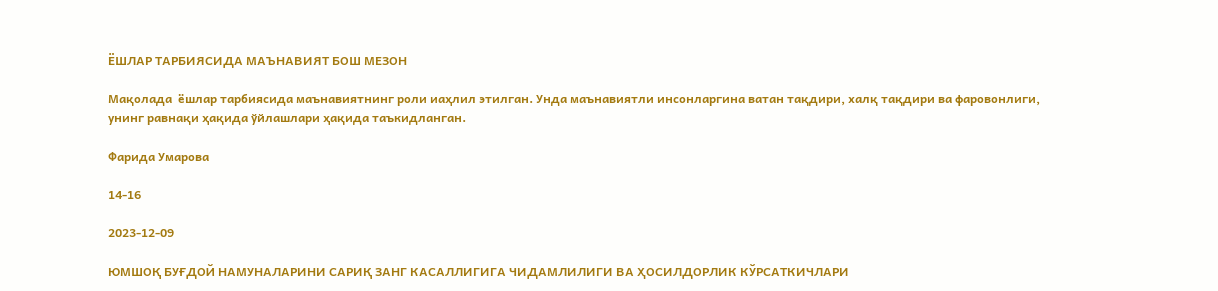ЁШЛАР ТАРБИЯСИДА МАЪНАВИЯТ БОШ МЕЗОН

Мақолада  ёшлар тарбиясида маънавиятнинг роли иаҳлил этилган. Унда маънавиятли инсонларгина ватан тақдири, халқ тақдири ва фаровонлиги, унинг равнақи ҳақида ўйлашлари ҳақида таъкидланган.

Фарида Умарова

14-16

2023-12-09

ЮМШОҚ БУҒДОЙ НАМУНАЛАРИНИ САРИҚ ЗАНГ КАСАЛЛИГИГА ЧИДАМЛИЛИГИ ВА ҲОСИЛДОРЛИК КЎРСАТКИЧЛАРИ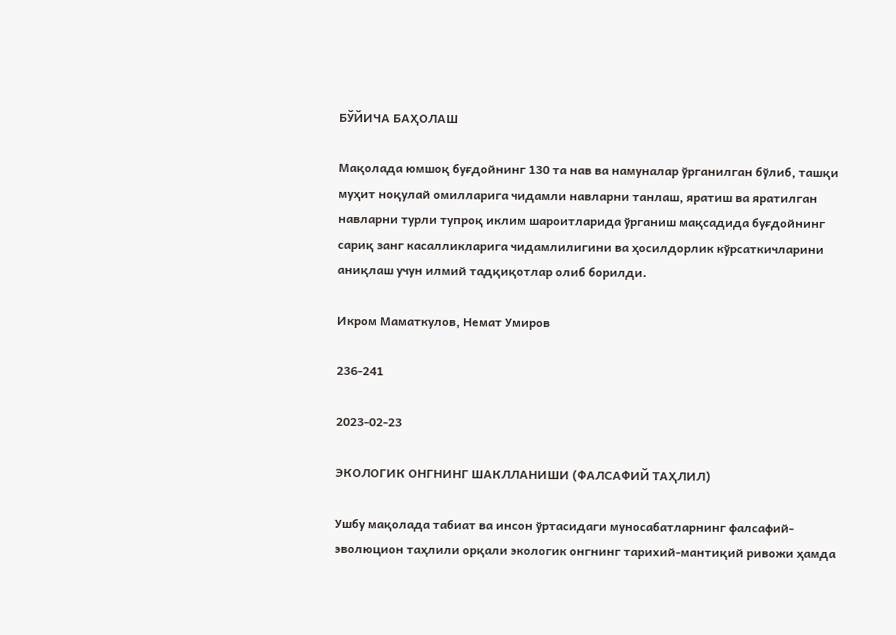БЎЙИЧА БАҲОЛАШ

Мақолада юмшоқ буғдойнинг 130 та нав ва намуналар ўрганилган бўлиб, ташқи муҳит ноқулай омилларига чидамли навларни танлаш, яратиш ва яратилган навларни турли тупроқ иклим шароитларида ўрганиш мақсадида буғдойнинг сариқ занг касалликларига чидамлилигини ва ҳосилдорлик кўрсаткичларини аниқлаш учун илмий тадқиқотлар олиб борилди.

Икром Маматкулов, Немат Умиров

236-241

2023-02-23

ЭКОЛОГИК ОНГНИНГ ШАКЛЛАНИШИ (ФАЛСАФИЙ ТАҲЛИЛ)

Ушбу мақолада табиат ва инсон ўртасидаги муносабатларнинг фалсафий-эволюцион таҳлили орқали экологик онгнинг тарихий-мантиқий ривожи ҳамда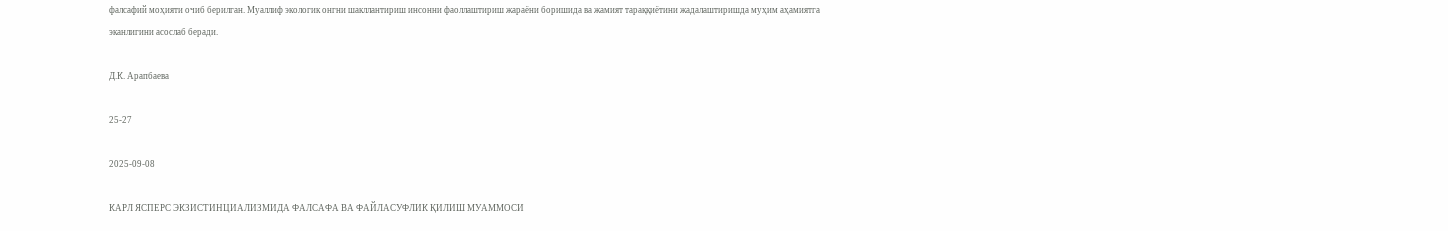фалсафий моҳияти очиб берилган. Муаллиф экологик онгни шакллантириш инсонни фаоллаштириш жараёни боришида ва жамият тараққиётини жадалаштиришда муҳим аҳамиятга эканлигини асослаб беради.

Д.К. Арапбаева

25-27

2025-09-08

КАРЛ ЯСПЕРС ЭКЗИСТИНЦИАЛИЗМИДА ФАЛСАФА ВА ФАЙЛАСУФЛИК ҚИЛИШ МУАММОСИ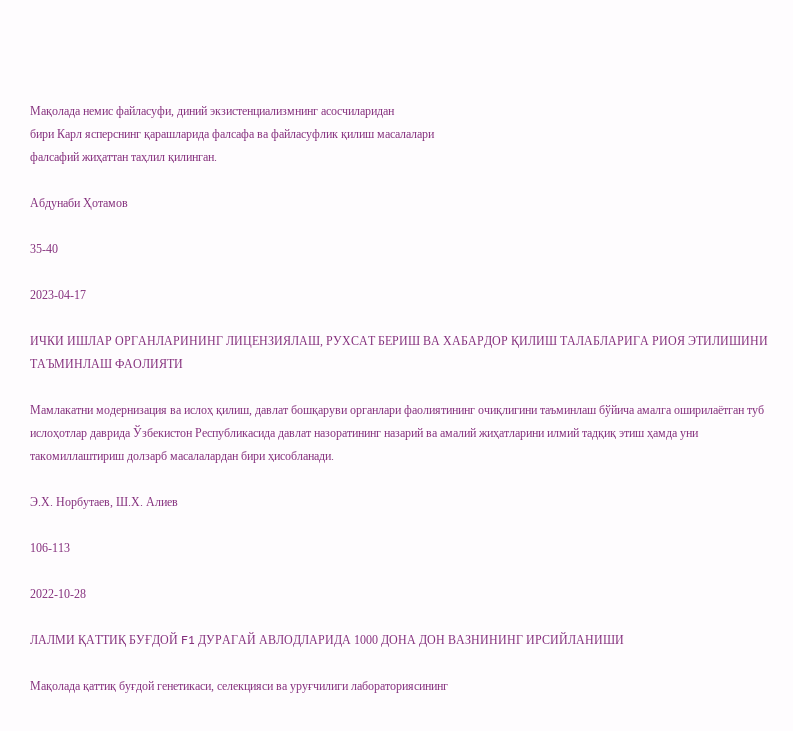Мақолада немис файласуфи, диний экзистенциализмнинг асосчиларидан
бири Карл ясперснинг қарашларида фалсафа ва файласуфлик қилиш масалалари
фалсафий жиҳаттан таҳлил қилинган.

Абдунаби Ҳотамов

35-40

2023-04-17

ИЧКИ ИШЛАР ОРГАНЛАРИНИНГ ЛИЦЕНЗИЯЛАШ, РУХСАТ БЕРИШ ВА ХАБАРДОР ҚИЛИШ ТАЛАБЛАРИГА РИОЯ ЭТИЛИШИНИ ТАЪМИНЛАШ ФАОЛИЯТИ

Мамлакатни модернизация ва ислоҳ қилиш, давлат бошқаруви органлари фаолиятининг очиқлигини таъминлаш бўйича амалга оширилаётган туб ислоҳотлар даврида Ўзбекистон Республикасида давлат назоратининг назарий ва амалий жиҳатларини илмий тадқиқ этиш ҳамда уни такомиллаштириш долзарб масалалардан бири ҳисобланади.

Э.Х. Норбутаев, Ш.Х. Алиев

106-113

2022-10-28

ЛАЛМИ ҚАТТИҚ БУҒДОЙ F1 ДУРАГАЙ АВЛОДЛАРИДА 1000 ДОНА ДОН ВАЗНИНИНГ ИРСИЙЛАНИШИ

Мақолада қаттиқ буғдой генетикаси, селекцияси ва уруғчилиги лабораториясининг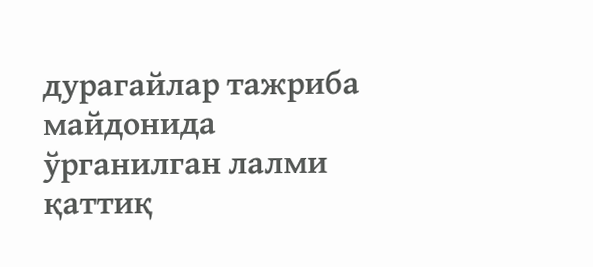дурагайлар тажриба майдонида ўрганилган лалми қаттиқ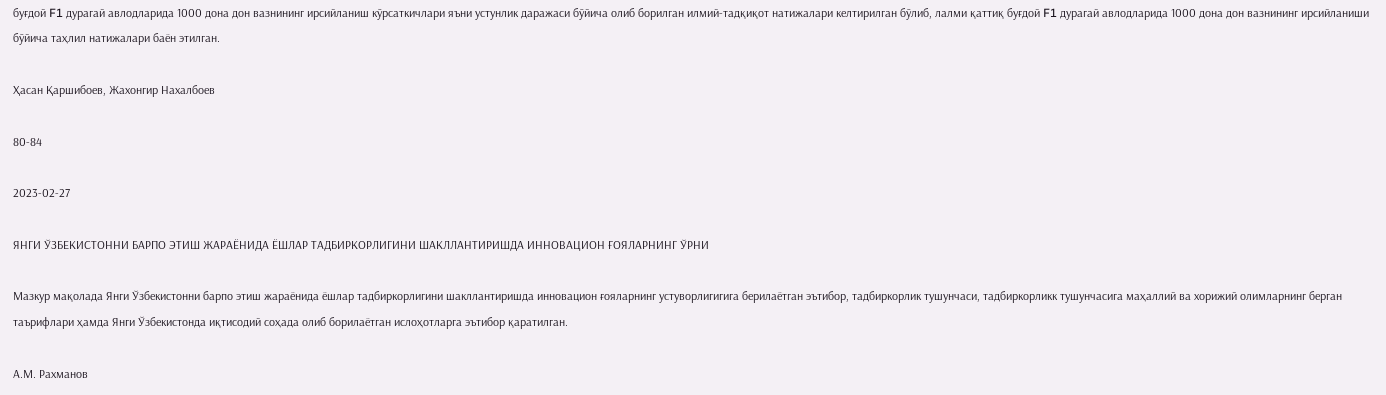буғдой F1 дурагай авлодларида 1000 дона дон вазнининг ирсийланиш кўрсаткичлари яъни устунлик даражаси бўйича олиб борилган илмий-тадқиқот натижалари келтирилган бўлиб, лалми қаттиқ буғдой F1 дурагай авлодларида 1000 дона дон вазнининг ирсийланиши бўйича таҳлил натижалари баён этилган.

Ҳасан Қаршибоев, Жахонгир Нахалбоев

80-84

2023-02-27

ЯНГИ ЎЗБЕКИСТОННИ БАРПО ЭТИШ ЖАРАЁНИДА ЁШЛАР ТАДБИРКОРЛИГИНИ ШАКЛЛАНТИРИШДА ИННОВАЦИОН ҒОЯЛАРНИНГ ЎРНИ

Мазкур мақолада Янги Ўзбекистонни барпо этиш жараёнида ёшлар тадбиркорлигини шакллантиришда инновацион ғояларнинг устуворлигигига берилаётган эътибор, тадбиркорлик тушунчаси, тадбиркорликк тушунчасига маҳаллий ва хорижий олимларнинг берган таърифлари ҳамда Янги Ўзбекистонда иқтисодий соҳада олиб борилаётган ислоҳотларга эътибор қаратилган.

А.М. Рахманов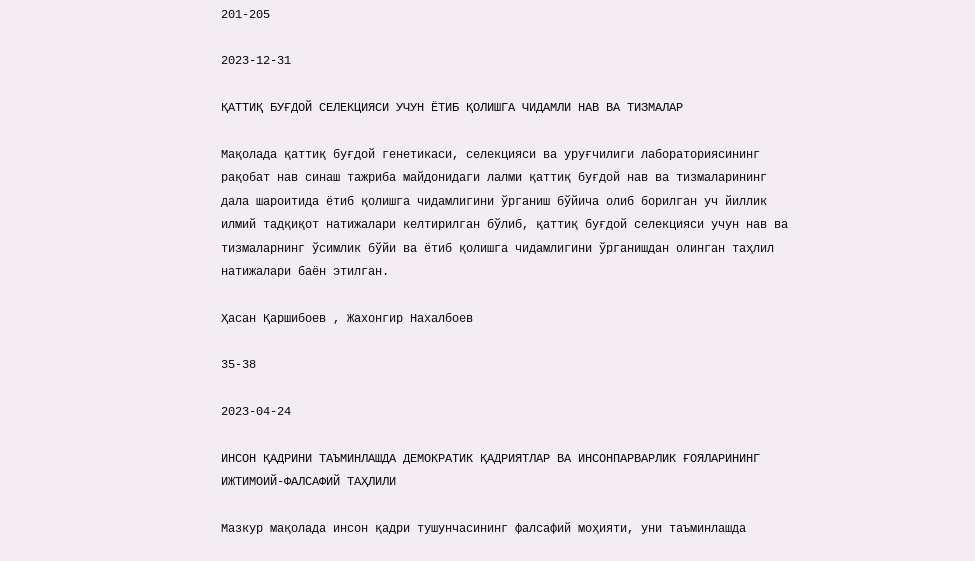201-205

2023-12-31

ҚАТТИҚ БУҒДОЙ СЕЛЕКЦИЯСИ УЧУН ЁТИБ ҚОЛИШГА ЧИДАМЛИ НАВ ВА ТИЗМАЛАР

Мақолада қаттиқ буғдой генетикаси, селекцияси ва уруғчилиги лабораториясининг рақобат нав синаш тажриба майдонидаги лалми қаттиқ буғдой нав ва тизмаларининг дала шароитида ётиб қолишга чидамлигини ўрганиш бўйича олиб борилган уч йиллик илмий тадқиқот натижалари келтирилган бўлиб, қаттиқ буғдой селекцияси учун нав ва тизмаларнинг ўсимлик бўйи ва ётиб қолишга чидамлигини ўрганишдан олинган таҳлил натижалари баён этилган.

Ҳасан Қаршибоев , Жахонгир Нахалбоев

35-38

2023-04-24

ИНСОН ҚАДРИНИ ТАЪМИНЛАШДА ДЕМОКРАТИК ҚАДРИЯТЛАР ВА ИНСОНПАРВАРЛИК ҒОЯЛАРИНИНГ ИЖТИМОИЙ-ФАЛСАФИЙ ТАҲЛИЛИ

Мазкур мақолада инсон қадри тушунчасининг фалсафий моҳияти, уни таъминлашда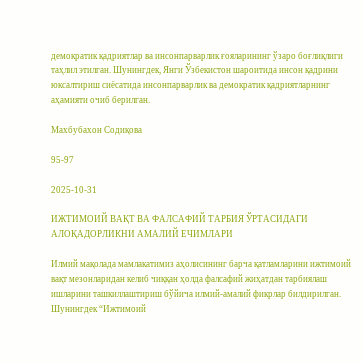демократик қадриятлар ва инсонпарварлик ғояларининг ўзаро боғлиқлиги таҳлил этилган. Шунингдек, Янги Ўзбекистон шароитида инсон қадрини юксалтириш сиёсатида инсонпарварлик ва демократик қадриятларнинг аҳамияти очиб берилган.

Махбубахон Содиқова

95-97

2025-10-31

ИЖТИМОИЙ ВАҚТ ВА ФАЛСАФИЙ ТАРБИЯ ЎРТАСИДАГИ АЛОҚАДОРЛИКНИ АМАЛИЙ ЕЧИМЛАРИ

Илмий мақолада мамлакатимиз аҳолисининг барча қатламларини ижтимоий вақт мезонларидан келиб чиққан ҳолда фалсафий жиҳатдан тарбиялаш ишларини ташкиллаштириш бўйича илмий-амалий фикрлар билдирилган. Шунингдек “Ижтимоий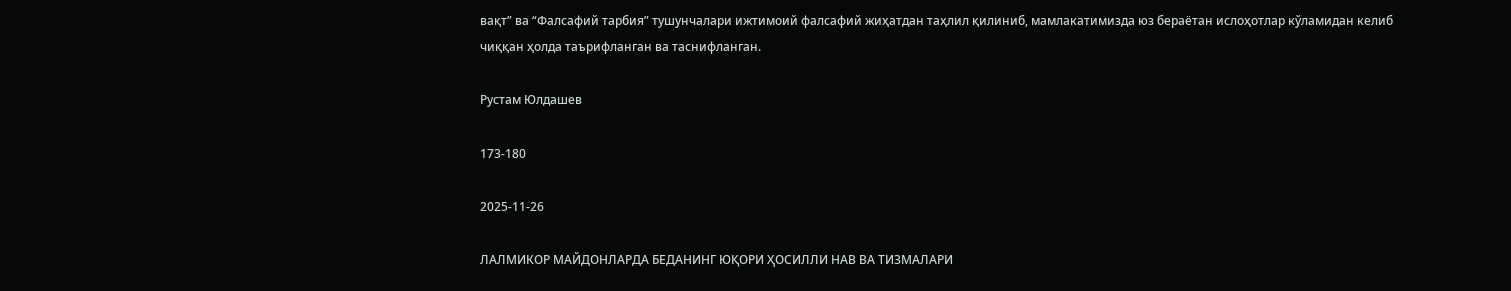вақт” ва “Фалсафий тарбия” тушунчалари ижтимоий фалсафий жиҳатдан таҳлил қилиниб, мамлакатимизда юз бераётан ислоҳотлар кўламидан келиб чиққан ҳолда таърифланган ва таснифланган.

Рустам Юлдашев

173-180

2025-11-26

ЛАЛМИКОР МАЙДОНЛАРДА БЕДАНИНГ ЮҚОРИ ҲОСИЛЛИ НАВ ВА ТИЗМАЛАРИ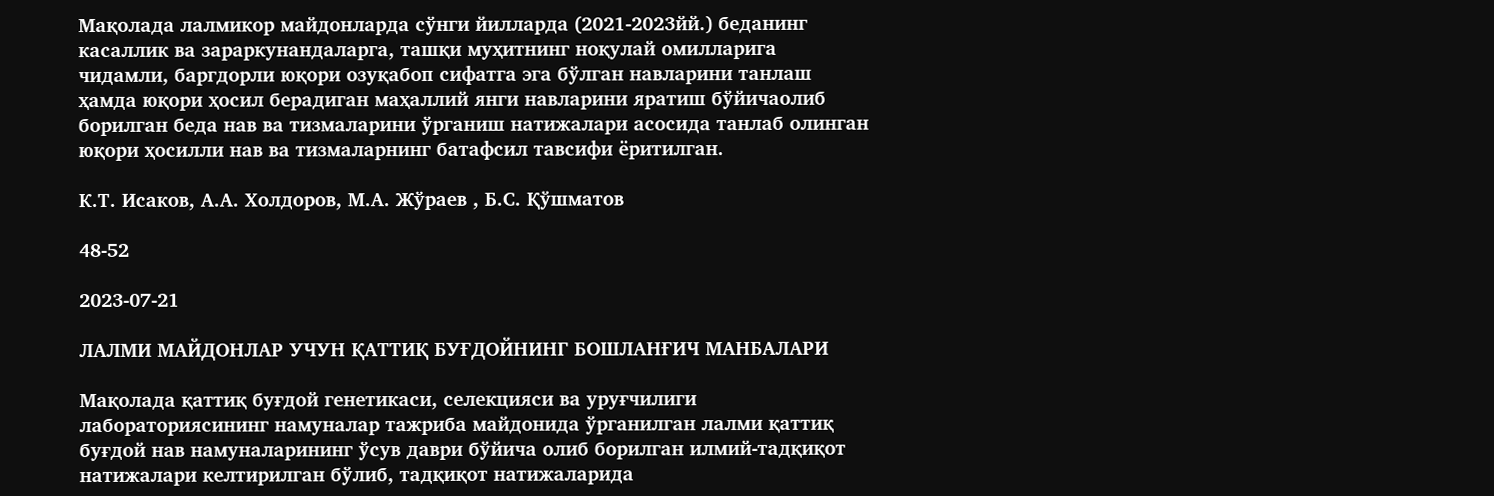Мақолада лалмикор майдонларда сўнги йилларда (2021-2023йй.) беданинг касаллик ва зараркунандаларга, ташқи муҳитнинг ноқулай омилларига чидамли, баргдорли юқори озуқабоп сифатга эга бўлган навларини танлаш ҳамда юқори ҳосил берадиган маҳаллий янги навларини яратиш бўйичаолиб борилган беда нав ва тизмаларини ўрганиш натижалари асосида танлаб олинган юқори ҳосилли нав ва тизмаларнинг батафсил тавсифи ёритилган.

К.Т. Исаков, А.А. Холдоров, М.А. Жўраев , Б.С. Қўшматов

48-52

2023-07-21

ЛАЛМИ МАЙДОНЛАР УЧУН ҚАТТИҚ БУҒДОЙНИНГ БОШЛАНҒИЧ МАНБАЛАРИ

Мақолада қаттиқ буғдой генетикаси, селекцияси ва уруғчилиги лабораториясининг намуналар тажриба майдонида ўрганилган лалми қаттиқ буғдой нав намуналарининг ўсув даври бўйича олиб борилган илмий-тадқиқот натижалари келтирилган бўлиб, тадқиқот натижаларида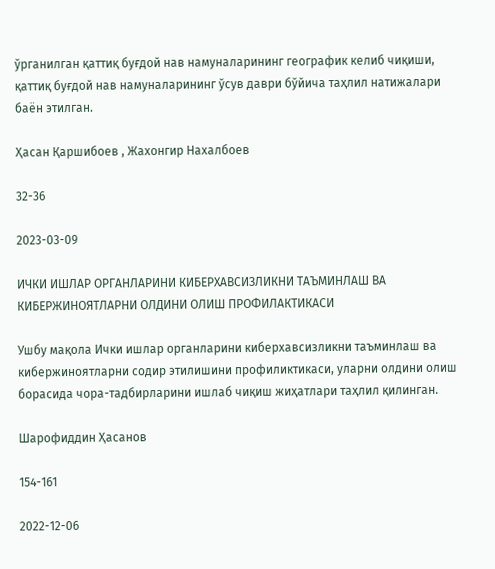ўрганилган қаттиқ буғдой нав намуналарининг географик келиб чиқиши, қаттиқ буғдой нав намуналарининг ўсув даври бўйича таҳлил натижалари баён этилган.

Ҳасан Қаршибоев , Жахонгир Нахалбоев

32-36

2023-03-09

ИЧКИ ИШЛАР ОРГАНЛАРИНИ КИБЕРХАВСИЗЛИКНИ ТАЪМИНЛАШ ВА КИБЕРЖИНОЯТЛАРНИ ОЛДИНИ ОЛИШ ПРОФИЛАКТИКАСИ

Ушбу мақола Ички ишлар органларини киберхавсизликни таъминлаш ва кибержиноятларни содир этилишини профиликтикаси, уларни олдини олиш борасида чора-тадбирларини ишлаб чиқиш жиҳатлари таҳлил қилинган.

Шарофиддин Ҳасанов

154-161

2022-12-06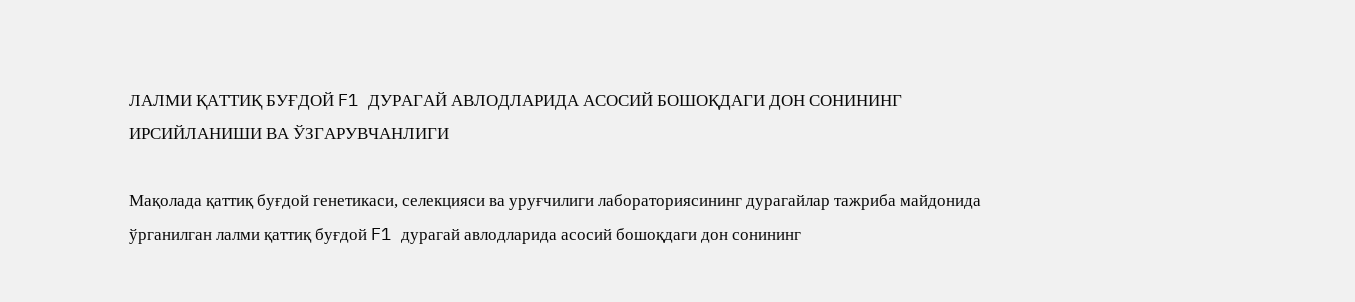ЛАЛМИ ҚАТТИҚ БУҒДОЙ F1 ДУРАГАЙ АВЛОДЛАРИДА АСОСИЙ БОШОҚДАГИ ДОН СОНИНИНГ ИРСИЙЛАНИШИ ВА ЎЗГАРУВЧАНЛИГИ

Мақолада қаттиқ буғдой генетикаси, селекцияси ва уруғчилиги лабораториясининг дурагайлар тажриба майдонида ўрганилган лалми қаттиқ буғдой F1 дурагай авлодларида асосий бошоқдаги дон сонининг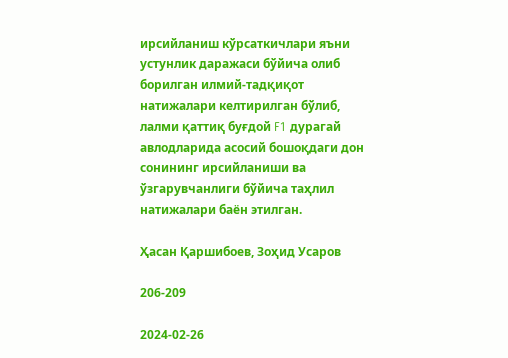ирсийланиш кўрсаткичлари яъни устунлик даражаси бўйича олиб борилган илмий-тадқиқот натижалари келтирилган бўлиб, лалми қаттиқ буғдой F1 дурагай авлодларида асосий бошоқдаги дон сонининг ирсийланиши ва ўзгарувчанлиги бўйича таҳлил натижалари баён этилган.

Ҳасан Қаршибоев, Зоҳид Усаров

206-209

2024-02-26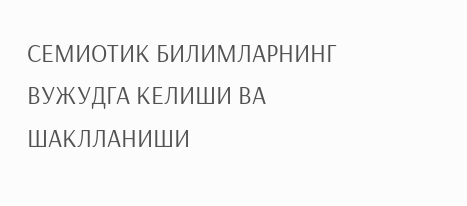СЕМИОТИК БИЛИМЛАРНИНГ ВУЖУДГА КЕЛИШИ ВА ШАКЛЛАНИШИ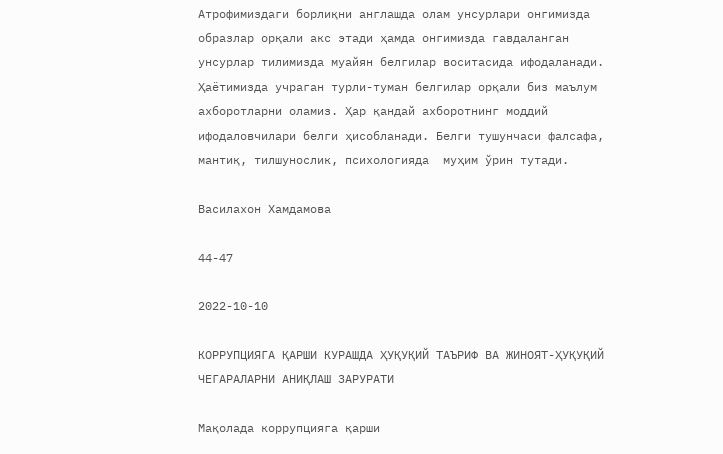Атрофимиздаги борлиқни англашда олам унсурлари онгимизда образлар орқали акс этади ҳамда онгимизда гавдаланган унсурлар тилимизда муайян белгилар воситасида ифодаланади. Ҳаётимизда учраган турли-туман белгилар орқали биз маълум ахборотларни оламиз. Ҳар қандай ахборотнинг моддий ифодаловчилари белги ҳисобланади. Белги тушунчаси фалсафа, мантиқ, тилшунослик, психологияда  муҳим ўрин тутади.

Василахон Хамдамова

44-47

2022-10-10

КОРРУПЦИЯГА ҚАРШИ КУРАШДА ҲУҚУҚИЙ ТАЪРИФ ВА ЖИНОЯТ-ҲУҚУҚИЙ ЧЕГАРАЛАРНИ АНИҚЛАШ ЗАРУРАТИ

Мақолада коррупцияга қарши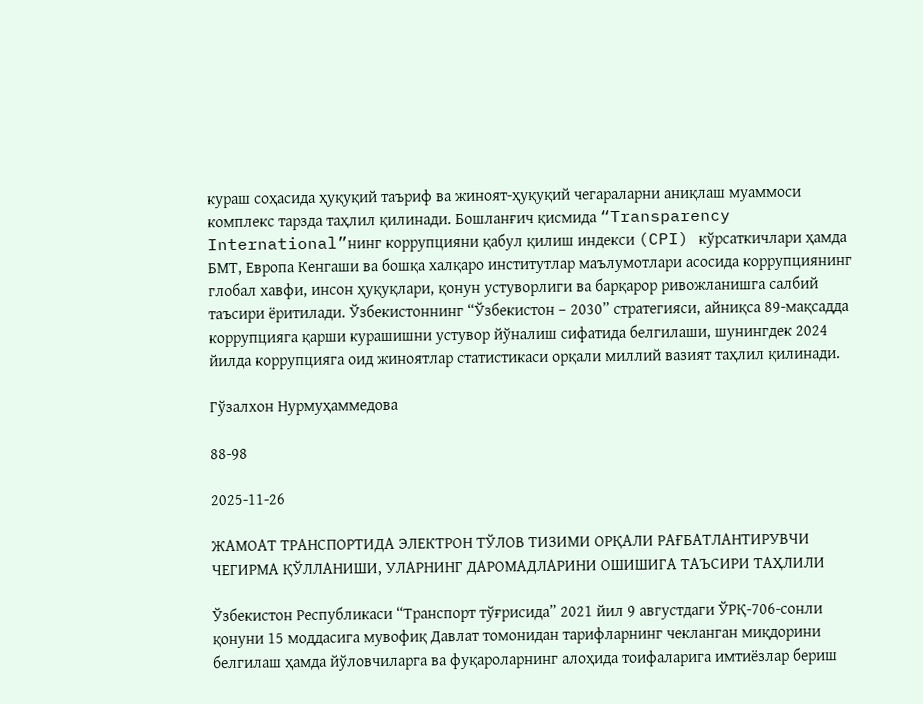кураш соҳасида ҳуқуқий таъриф ва жиноят-ҳуқуқий чегараларни аниқлаш муаммоси комплекс тарзда таҳлил қилинади. Бошланғич қисмида “Transparency International”нинг коррупцияни қабул қилиш индекси (CPI) кўрсаткичлари ҳамда БМТ, Европа Кенгаши ва бошқа халқаро институтлар маълумотлари асосида коррупциянинг глобал хавфи, инсон ҳуқуқлари, қонун устуворлиги ва барқарор ривожланишга салбий таъсири ёритилади. Ўзбекистоннинг “Ўзбекистон – 2030” стратегияси, айниқса 89-мақсадда коррупцияга қарши курашишни устувор йўналиш сифатида белгилаши, шунингдек 2024 йилда коррупцияга оид жиноятлар статистикаси орқали миллий вазият таҳлил қилинади.

Гўзалхон Нурмуҳаммедова

88-98

2025-11-26

ЖАМОАТ ТРАНСПОРТИДА ЭЛЕКТРОН ТЎЛОВ ТИЗИМИ ОРҚАЛИ РАҒБАТЛАНТИРУВЧИ ЧЕГИРМА ҚЎЛЛАНИШИ, УЛАРНИНГ ДАРОМАДЛАРИНИ ОШИШИГА ТАЪСИРИ ТАҲЛИЛИ

Ўзбекистон Республикаси “Транспорт тўғрисида” 2021 йил 9 августдаги ЎРҚ-706-сонли қонуни 15 моддасига мувофиқ Давлат томонидан тарифларнинг чекланган миқдорини белгилаш ҳамда йўловчиларга ва фуқароларнинг алоҳида тоифаларига имтиёзлар бериш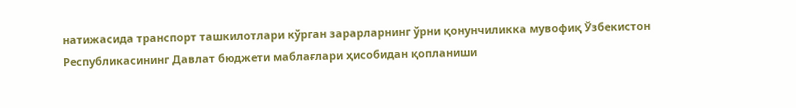натижасида транспорт ташкилотлари кўрган зарарларнинг ўрни қонунчиликка мувофиқ Ўзбекистон Республикасининг Давлат бюджети маблағлари ҳисобидан қопланиши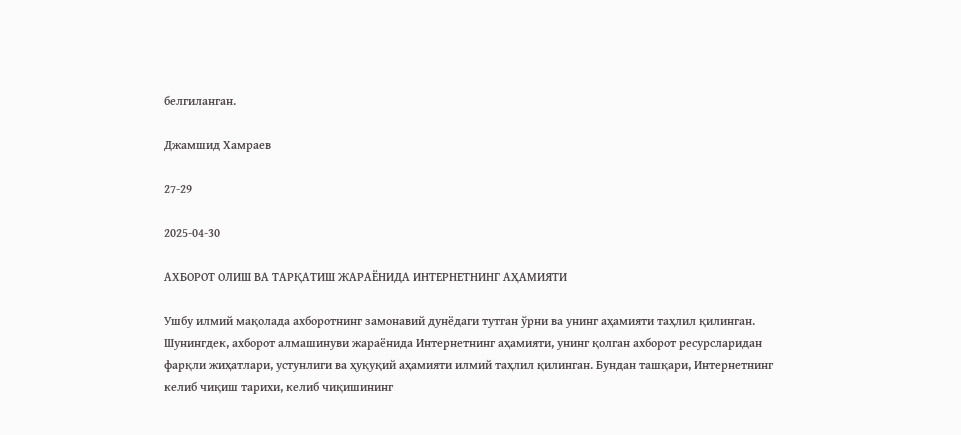белгиланган.

Джамшид Хамраев

27-29

2025-04-30

АХБОРОТ ОЛИШ ВА ТАРҚАТИШ ЖАРАЁНИДА ИНТЕРНЕТНИНГ АҲАМИЯТИ

Ушбу илмий мақолада ахборотнинг замонавий дунёдаги тутган ўрни ва унинг аҳамияти таҳлил қилинган. Шунингдек, ахборот алмашинуви жараёнида Интернетнинг аҳамияти, унинг қолган ахборот ресурсларидан фарқли жиҳатлари, устунлиги ва ҳуқуқий аҳамияти илмий таҳлил қилинган. Бундан ташқари, Интернетнинг келиб чиқиш тарихи, келиб чиқишининг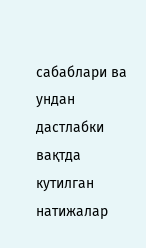сабаблари ва ундан дастлабки вақтда кутилган натижалар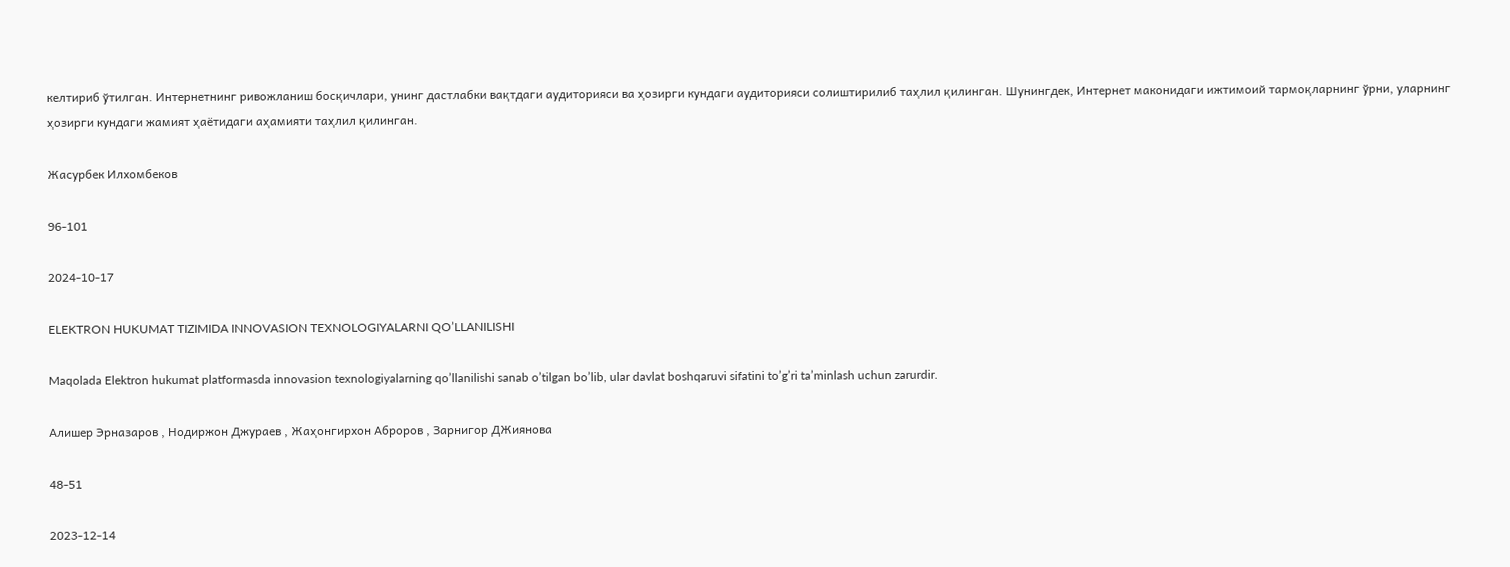келтириб ўтилган. Интернетнинг ривожланиш босқичлари, унинг дастлабки вақтдаги аудиторияси ва ҳозирги кундаги аудиторияси солиштирилиб таҳлил қилинган. Шунингдек, Интернет маконидаги ижтимоий тармоқларнинг ўрни, уларнинг ҳозирги кундаги жамият ҳаётидаги аҳамияти таҳлил қилинган.

Жасурбек Илхомбеков

96-101

2024-10-17

ELEKTRON HUKUMAT TIZIMIDA INNOVASION TEXNOLOGIYALARNI QO’LLANILISHI

Maqolada Elektron hukumat platformasda innovasion texnologiyalarning qo’llanilishi sanab o’tilgan bo’lib, ular davlat boshqaruvi sifatini to’g’ri ta’minlash uchun zarurdir.

Алишер Эрназаров , Нодиржон Джураев , Жаҳонгирхон Аброров , Зарнигор ДЖиянова

48-51

2023-12-14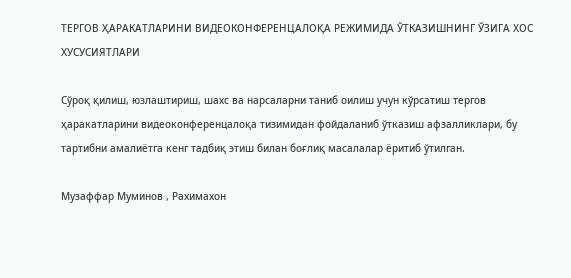ТЕРГОВ ҲАРАКАТЛАРИНИ ВИДЕОКОНФЕРЕНЦАЛОҚА РЕЖИМИДА ЎТКАЗИШНИНГ ЎЗИГА ХОС ХУСУСИЯТЛАРИ

Сўроқ қилиш, юзлаштириш, шахс ва нарсаларни таниб оилиш учун кўрсатиш тергов ҳаракатларини видеоконференцалоқа тизимидан фойдаланиб ўтказиш афзалликлари, бу тартибни амалиётга кенг тадбиқ этиш билан боғлиқ масалалар ёритиб ўтилган.

Музаффар Муминов , Рахимахон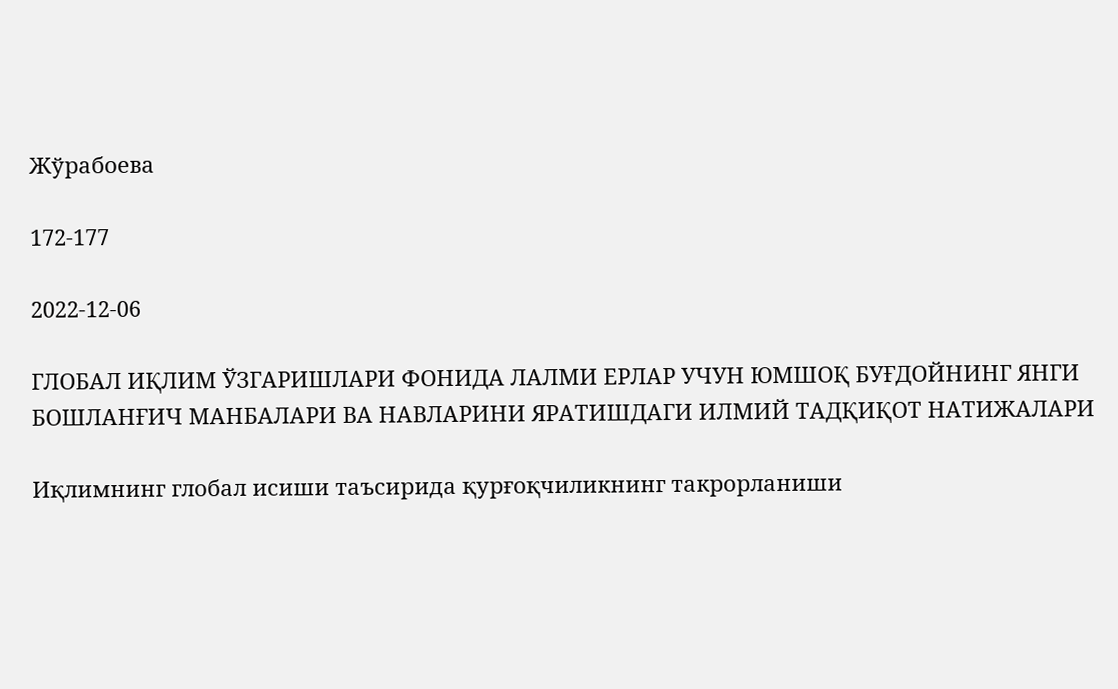Жўрабоева

172-177

2022-12-06

ГЛОБАЛ ИҚЛИМ ЎЗГАРИШЛАРИ ФОНИДА ЛАЛМИ ЕРЛАР УЧУН ЮМШОҚ БУҒДОЙНИНГ ЯНГИ БОШЛАНҒИЧ МАНБАЛАРИ ВА НАВЛАРИНИ ЯРАТИШДАГИ ИЛМИЙ ТАДҚИҚОТ НАТИЖАЛАРИ

Иқлимнинг глобал исиши таъсирида қурғоқчиликнинг такрорланиши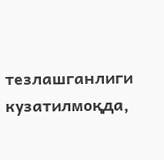тезлашганлиги кузатилмоқда,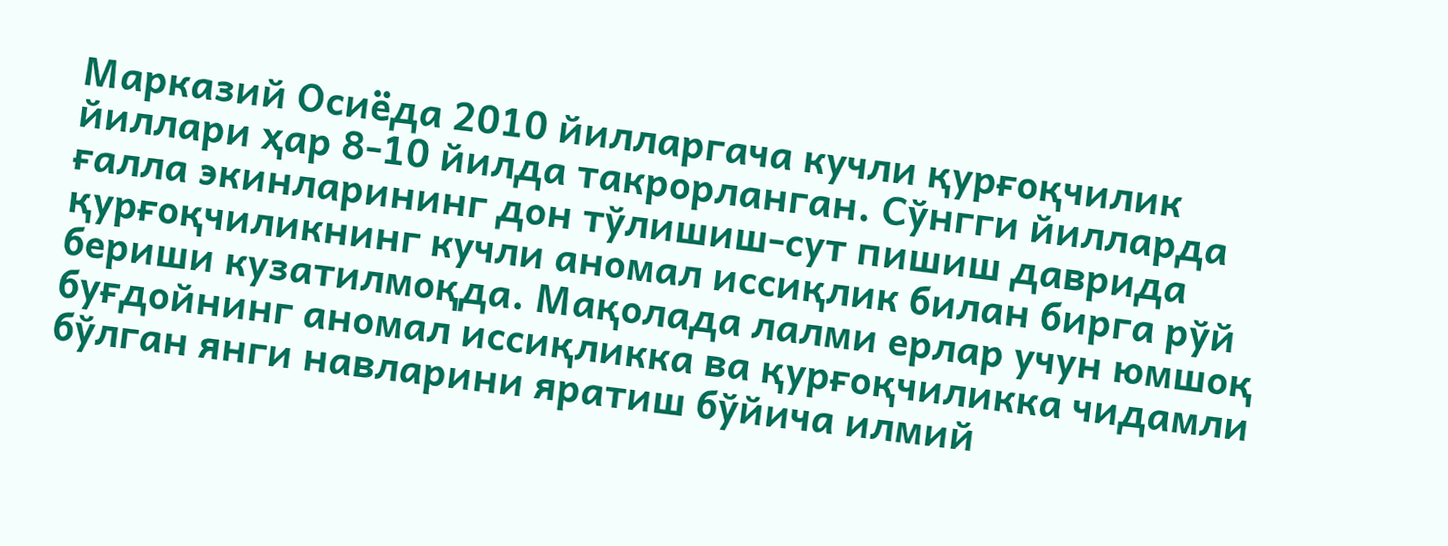Марказий Осиёда 2010 йилларгача кучли қурғоқчилик йиллари ҳар 8-10 йилда такрорланган. Сўнгги йилларда ғалла экинларининг дон тўлишиш-сут пишиш даврида қурғоқчиликнинг кучли аномал иссиқлик билан бирга рўй бериши кузатилмоқда. Мақолада лалми ерлар учун юмшоқ буғдойнинг аномал иссиқликка ва қурғоқчиликка чидамли бўлган янги навларини яратиш бўйича илмий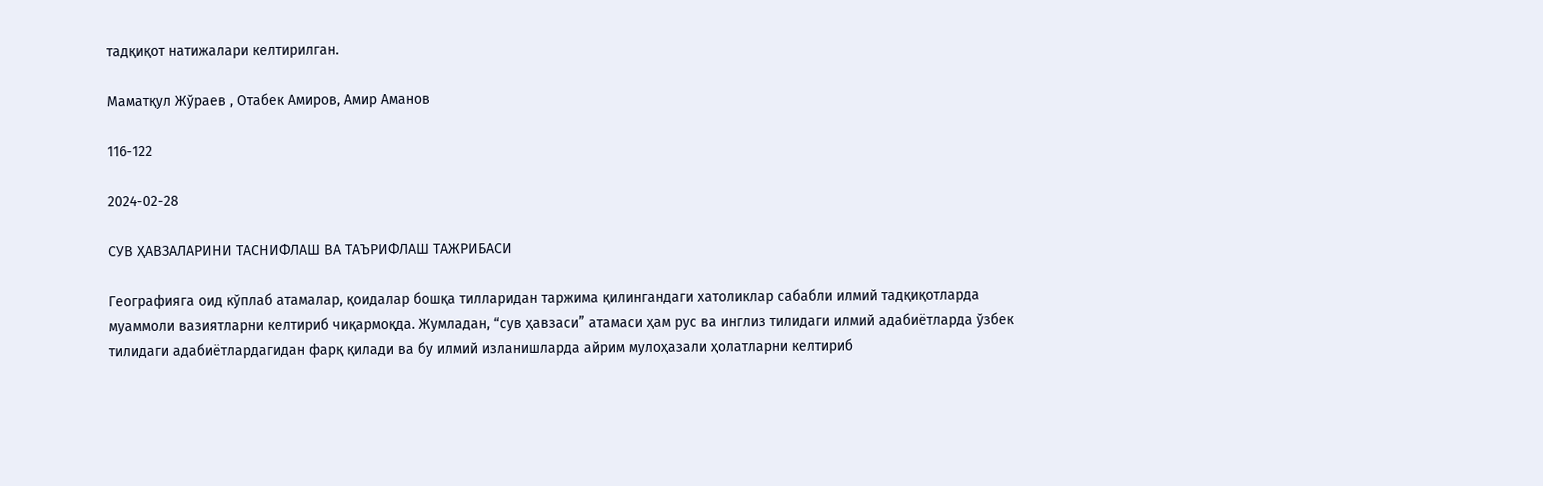тадқиқот натижалари келтирилган.

Маматқул Жўраев , Отабек Амиров, Амир Аманов

116-122

2024-02-28

СУВ ҲАВЗАЛАРИНИ ТАСНИФЛАШ ВА ТАЪРИФЛАШ ТАЖРИБАСИ

Географияга оид кўплаб атамалар, қоидалар бошқа тилларидан таржима қилингандаги хатоликлар сабабли илмий тадқиқотларда муаммоли вазиятларни келтириб чиқармоқда. Жумладан, “сув ҳавзаси” атамаси ҳам рус ва инглиз тилидаги илмий адабиётларда ўзбек тилидаги адабиётлардагидан фарқ қилади ва бу илмий изланишларда айрим мулоҳазали ҳолатларни келтириб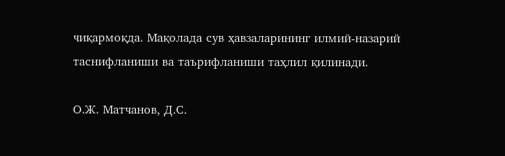чиқармоқда. Мақолада сув ҳавзаларининг илмий-назарий таснифланиши ва таърифланиши таҳлил қилинади.

О.Ж. Матчанов, Д.С.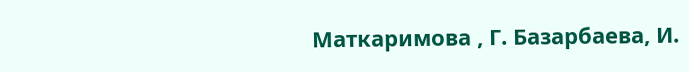Маткаримова , Г. Базарбаева, И.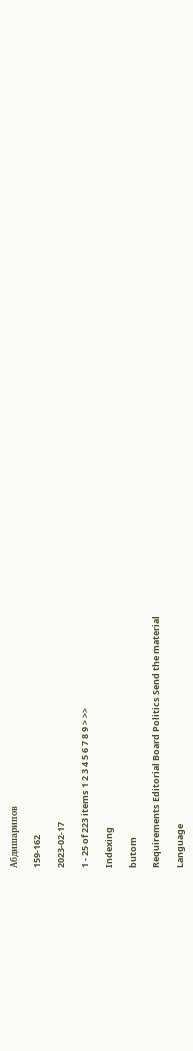Абдишарипов

159-162

2023-02-17

1 - 25 of 223 items 1 2 3 4 5 6 7 8 9 > >>

Indexing

butom

Requirements Editorial Board Politics Send the material

Language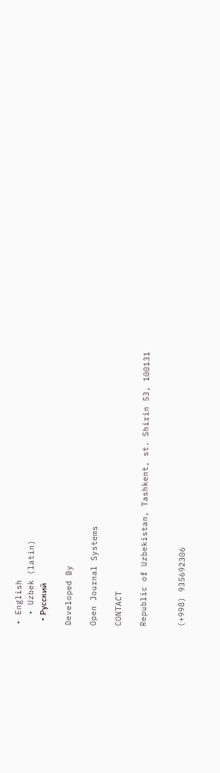• English
  • Uzbek (latin)
  • Русский

Developed By

Open Journal Systems

CONTACT

Republic of Uzbekistan, Tashkent, st. Shirin 53, 100131


(+998) 935692306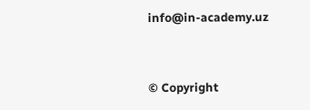info@in-academy.uz


© Copyright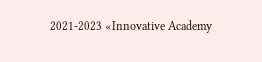2021-2023 «Innovative Academy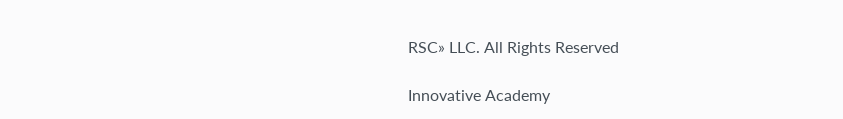RSC» LLC. All Rights Reserved

Innovative Academy